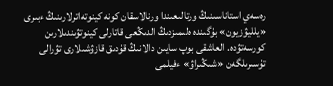رەسەي استاناسىنىڭ ورتالىعىندا ورنالاسقان كونە كينوتەاترلارىنىڭ ءبىرى «يلليۋزيون» بۇگىندە ەلىمىزدىڭ الدىڭعى قاتارلى كينوتۋىندىلارىن كورسەتۋدە. العاشقى بوپ سايىن دالانىڭ قۇدىق قازۋشىلارى تۋرالى تۇسىرىلگەن «شىڭىراۋ» ءفيلمى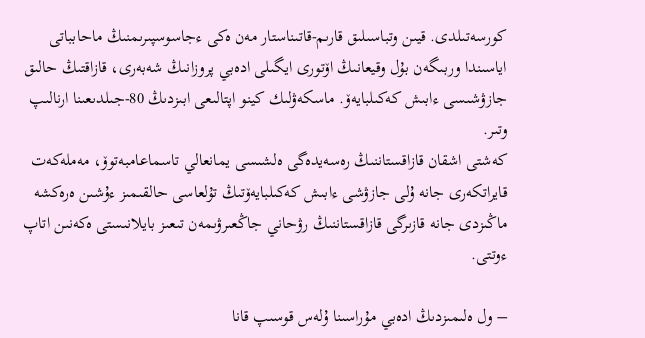كورسەتىلدى. قيىن وتباسىلىق قارىم-قاتىناستار مەن ەكى ءجاسوسپىرىمنىڭ ماحابباتى اياسىندا وربىگەن بۇل وقيعانىڭ اۆتورى ايگىلى ادەبي پروزانىڭ شەبەرى، قازاقتىڭ حالىق جازۋشىسى ءابىش كەكىلبايەۆ. ماسكەۋلىك كينو اپتالىعى ابىزدىڭ 80-جىلدىعىنا ارنالىپ وتىر.
كەشتى اشقان قازاقستاننىڭ رەسەيدەگى ەلشىسى يمانعالي تاسماعامبەتوۆ، مەملەكەت قايراتكەرى جانە ۇلى جازۋشى ءابىش كەكىلبايەۆتىڭ تۇلعاسى حالقىمىز ءۇشىن ەرەكشە ماڭىزدى جانە قازىرگى قازاقستاننىڭ رۋحاني جاڭعىرۋىمەن تىعىز بايلانىستى ەكەنىن اتاپ ءوتتى.

– ول ەلىمىزدىڭ ادەبي مۇراسىنا ۇلەس قوسىپ قانا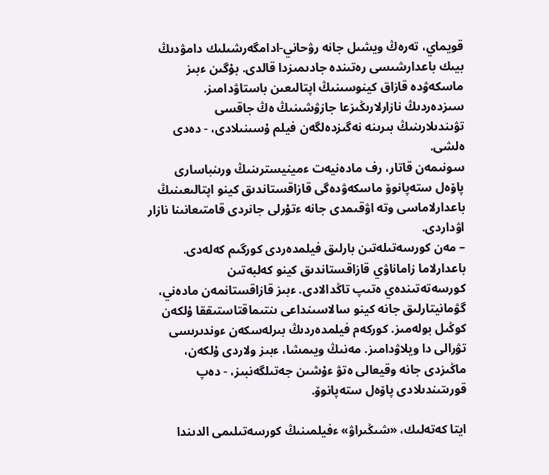قويماي، تەرەڭ ويشىل جانە رۋحاني-ادامگەرشىلىك دامۋدىڭ بيىك باعدارشىسى رەتىندە جادىمىزدا قالدى. بۇگىن ءبىز ماسكەۋدە قازاق كينوسىنىڭ اپتالىعىن باستاۋدامىز. سىزدەردىڭ نازارلارىڭىزعا جازۋشىنىڭ ەڭ جاقسى تۋىندىلارىنىڭ بىرىنە نەگىزدەلگەن فيلم ۇسىنىلادى، - دەدى ەلشى.
سونىمەن قاتار، رف مادەنيەت ءمينيسترىنىڭ ورىنباسارى پاۆەل ستەپانوۆ ماسكەۋدەگى قازاقستاندىق كينو اپتالىعىنىڭ باعدارلاماسى وتە اۋقىمدى جانە ءتۇرلى جانردى قامتىعانىنا نازار اۋداردى.
– مەن كورسەتىلەتىن بارلىق فيلمدەردى كورگىم كەلەدى. باعدارلاما زاماناۋي قازاقستاندىق كينو كەلبەتىن كورسەتەتىندەي ەتىپ تاڭدالادى. ءبىز قازاقستانمەن مادەني، گۋمانيتارلىق جانە كينو سالاسىنداعى ىنتىماقتاستىققا ۇلكەن كوڭىل بولەمىز. كوركەم فيلمدەردىڭ بىرلەسكەن ءوندىرىسى تۋرالى دا ويلاۋدامىز. مەنىڭ ويىمشا، ءبىز ولاردى ۇلكەن، ماڭىزدى جانە وقيعالى ەتۋ ءۇشىن جەتىلگەنبىز، - دەپ قورىتىندىلادى پاۆەل ستەپانوۆ.

ايتا كەتەلىك، «شىڭىراۋ» ءفيلمىنىڭ كورسەتىلىمى الدىندا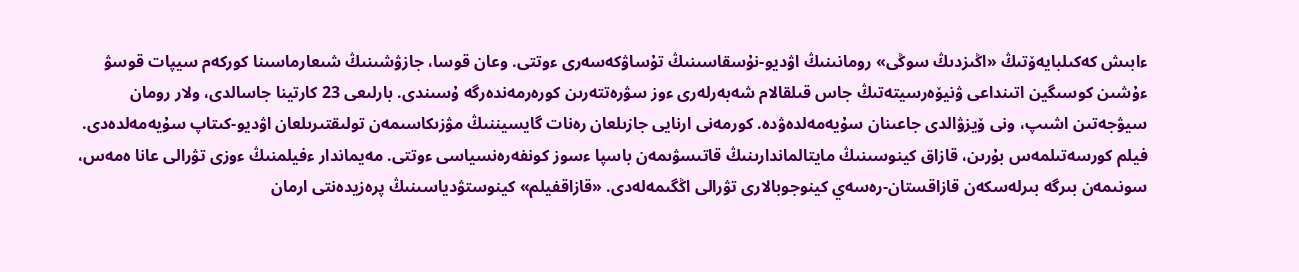ءابىش كەكىلبايەۆتىڭ «اڭىزدىڭ سوڭى» رومانىنىڭ اۋديو-نۇسقاسىنىڭ تۇساۋكەسەرى ءوتتى. وعان قوسا، جازۋشىنىڭ شىعارماسىنا كوركەم سيپات قوسۋ ءۇشىن كوسىگين اتىنداعى ۋنيۆەرسيتەتىڭ جاس قىلقالام شەبەرلەرى ءوز سۋرەتتەرىن كورەرمەندەرگە ۇسىندى. بارلىعى 23 كارتينا جاسالدى، ولار رومان سيۋجەتىن اشىپ، ونى ۆيزۋالدى جاعىنان سۇيەمەلدەۋدە. كورمەنى ارنايى جازىلعان رەنات گايسيننىڭ مۋزىكاسىمەن تولىقتىرىلعان اۋديو-كىتاپ سۇيەمەلدەدى.
فيلم كورسەتىلمەس بۇرىن، قازاق كينوسىنىڭ مايتالماندارىنىڭ قاتىسۋىمەن باسپا ءسوز كونفەرەنسياسى ءوتتى. مەيماندار ءفيلمنىڭ ءوزى تۋرالى عانا ەمەس، سونىمەن بىرگە بىرلەسكەن قازاقستان-رەسەي كينوجوبالارى تۋرالى اڭگىمەلەدى. «قازاقفيلم» كينوستۋدياسىنىڭ پرەزيدەنتى ارمان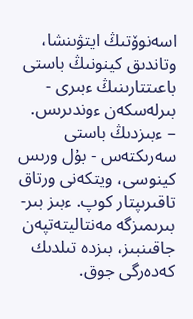اسەنوۆتىڭ ايتۋىنشا، وتاندىق كينونىڭ باستى باعىتتارىنىڭ ءبىرى - بىرلەسكەن ءوندىرىس.
– ءبىزدىڭ باستى سەرىكتەس - بۇل ورىس كينوسى، ويتكەنى ورتاق تاقىرىپتار كوپ. ءبىز بىر-بىرىمىزگە مەنتاليتەتپەن جاقىنبىز، بىزدە تىلدىك كەدەرگى جوق.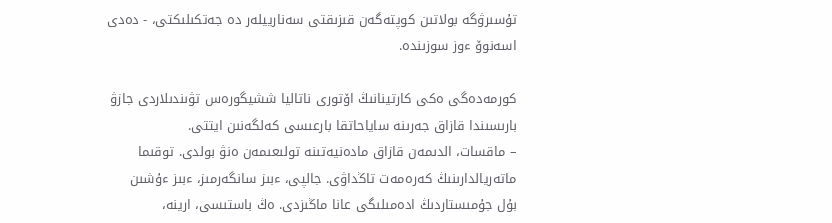تۇسىرۋگە بولاتىن كوپتەگەن قىزىقتى سەنارييلەر دە جەتكىلىكتى، - دەدى اسەنوۆ ءوز سوزىندە.

كورمەدەگى ەكى كارتينانىڭ اۆتورى ناتاليا ششيگورەس تۋىندىلاردى جازۋ بارىسىندا قازاق جەرىنە ساياحاتقا بارعىسى كەلگەنىن ايتتى.
– ماقسات، الدىمەن قازاق مادەنيەتىنە تولىعىمەن ەنۋ بولدى. توقىما ماتەريالدارىنىڭ كەرەمەت تاڭداۋى. جالپى، ءبىز سانگەرمىز، ءبىز ءۇشىن بۇل جۇمىستاردىڭ ادەمىلىگى عانا ماڭىزدى. ەڭ باستىسى، ارينە،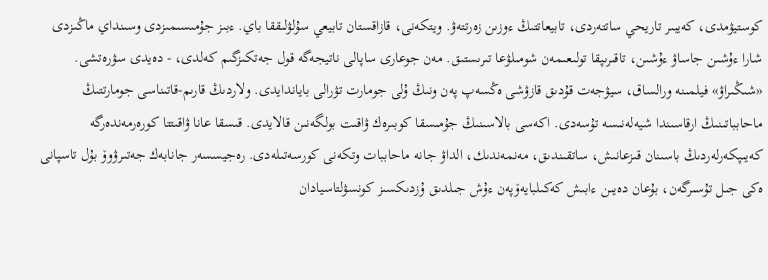كوستيۋمدى، كەيبىر تاريحي ساتتەردى، تابيعاتتىڭ ءوزىن زەرتتەۋ. ويتكەنى، قازاقستان تابيعي سۇلۋلىققا باي. ءبىز جۇمىسىمىزدى وسىنداي ماڭىزدى شارا ءۇشىن جاساۋ ءۇشىن، تاقىرىپقا تولىعىمەن شومىلۋعا تىرىستىق. مەن جوعارى ساپالى ناتيجەگە قول جەتكىزگىم كەلدى، - دەيدى سۋرەتشى.
«شىڭىراۋ» فيلمىنە ورالساق، سيۋجەت قۇدىق قازۋشى ەڭسەپ پەن ونىڭ ۇلى جومارت تۋرالى باياندايدى. ولاردىڭ قارىم-قاتىناسى جومارتتىڭ ماحابباتىنىڭ ارقاسىندا شيەلەنىسە تۇسەدى. اكەسى بالاسىنىڭ جۇمىسقا كوبىرەك ۋاقىت بولگەنىن قالايدى. قىسقا عانا ۋاقىتتا كورەرمەندەرگە كەيىپكەرلەردىڭ باسىنان قىزعانىش، ساتقىندىق، مەنمەندىك، الداۋ جانە ماحاببات وتكەنى كورسەتىلەدى. رەجيسسەر جانابەك جەتىرۋوۆ بۇل تاسپانى ەكى جىل تۇسىرگەن، بۇعان دەيىن ءابىش كەكىلبايەۆپەن ءۇش جىلدىق ۇزدىكسىز كونسۋلتاسيادان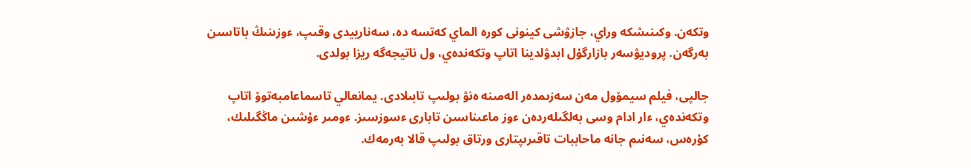وتكەن. وكىنىشكە وراي، جازۋشى كينونى كورە الماي كەتسە دە، سەنارييدى وقىپ، ءوزىنىڭ باتاسىن بەرگەن. پروديۋسەر بازارگۇل ابدۋلدينا اتاپ وتكەندەي، ول ناتيجەگە ريزا بولدى.

جالپى، فيلم سيمۆول مەن سەزىمدەر الەمىنە ەنۋ بولىپ تابىلادى. يمانعالي تاسماعامبەتوۆ اتاپ وتكەندەي، ءار ادام وسى بەلگىلەردەن ءوز ماعىناسىن تابارى ءسوزسىز. ءومىر ءۇشىن ماڭگىلىك، كۇرەس، سەنىم جانە ماحاببات تاقىرىپتارى ورتاق بولىپ قالا بەرمەك.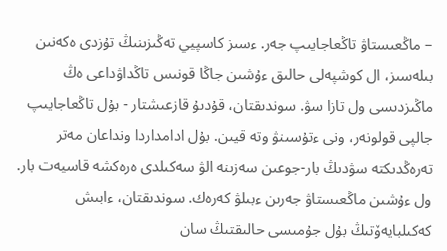– ماڭعىستاۋ تاڭعاجايىپ جەر. ءسىز كاسپيي تەڭىزىنىڭ تۇزدى ەكەنىن بىلەسىز، ال كوشپەلى حالىق ءۇشىن جاڭا قونىس تاڭداۋداعى ەڭ ماڭىزدىسى ول تازا سۋ. سوندىقتان، قۇدىۇ قازعىشتار - بۇل تاڭعاجايىپ جالپى قولونەر، ونى ءتۇسىنۋ وتە قيىن. بۇل ادامداردا ونداعان مەتر تەرەڭدىكتە سۋدىڭ بار-جوعىن سەزىنە الۋ سەكىلدى ەرەكشە قاسيەت بار. ول ءۇشىن ماڭعىستاۋ جەرىن ءبىلۋ كەرەك. سوندىقتان، ءابىش كەكىلبايەۆتىڭ بۇل جۇمىسى حالىقتىڭ سان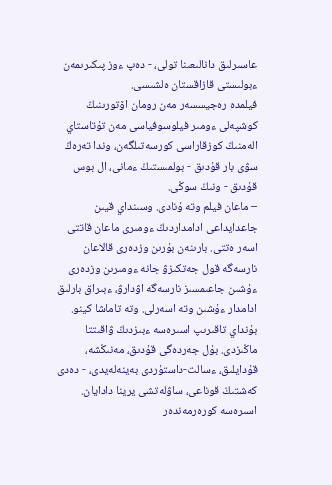عاسىرلىق دانالىعىنا تولى، - دەپ ءوز پىكىرىمەن ءبولىستى قازاقستان ەلشىسى.
فيلمدە رەجيسسەر مەن رومان اۆتورىنىڭ كوشپەلى ءومىر فيلوسوفياسى مەن تۇتاستاي الەمنىڭ كوزقاراسى كورسەتىلگەن، وندا تەرەڭ سۋى بار قۇدىق - بولمىستىڭ ءمانى، ال بوس قۇدىق - ونىڭ سوڭى.
– ماعان فيلم وتە ۇنادى. وسىنداي قيىن جاعدايداعى ادامداردىڭ ءومىرى ماعان قاتتى اسەر ەتتى. بارىنەن بۇرىن وزدەرى قالاعان نارسەگە قول جەتكىزۋ جانە ءومىرىن وزدەرى ءۇشىن جاعىمسىز نارسەگە اۋدارۋ، ءبىراق بارلىق ادامدار ءۇشىن وتە اسەرلى. وتە تاماشا كينو. بۇنداي تاقىرىپ اسىرەسە ءبىزدىڭ ۋاقىتتا ماڭىزدى. بۇل جەردەگى قۇدىق، مەنىڭشە، قۇدايلىق، ءسالت-داستۇردى بەينەلەيدى، - دەدى كەشتىڭ قوناعى، ساۋلەتشى يرينا دادايان.
اسىرەسە كورەرمەندەر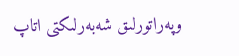وپەراتورلىق شەبەرلىكتى اتاپ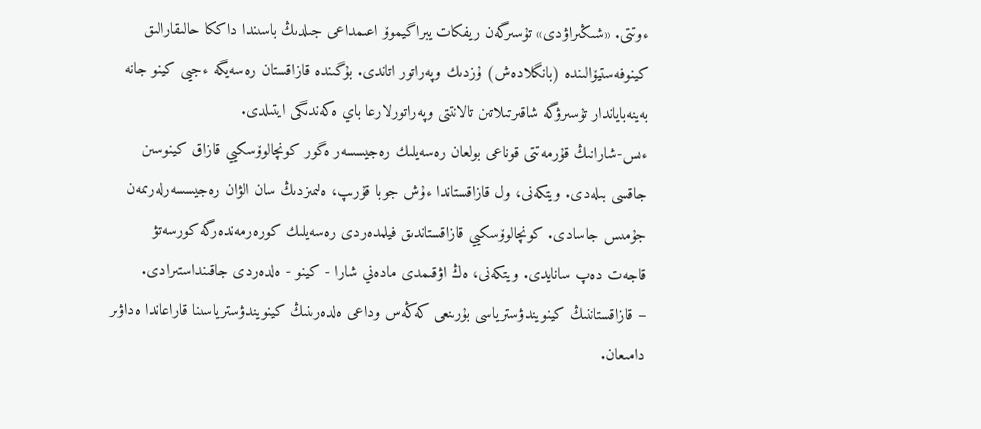ءوتتى. «شىڭىراۋدى» تۇسىرگەن ريفكات يبراگيموۆ اعىمداعى جىلدىڭ باسىندا داككا حالىقارالىق كينوفەستيۆالىندە (بانگلادەش) ۇزدىك وپەراتور اتاندى. بۇگىندە قازاقستان رەسەيگە ءجيى كينو جانە بەينەباياندار تۇسىرۋگە شاقىرتىلاتىن تالانتتى وپەراتورلارعا باي ەكەندىگى ايتىلدى.
ءىس-شارانىڭ قۇرمەتتى قوناعى بولعان رەسەيلىك رەجيسسەر ەگور كونچالوۆسكيي قازاق كينوسىن جاقسى بىلەدى. ويتكەنى، ول قازاقستاندا ءۇش جوبا قۇرىپ، ەلىمىزدىڭ سان الۋان رەجيسسەرلەرىمەن جۇمىس جاسادى. كونچالوۆسكيي قازاقستاندىق فيلمدەردى رەسەيلىك كورەرمەندەرگە كورسەتۋ قاجەت دەپ سانايدى. ويتكەنى، ەڭ اۋقىمدى مادەني شارا - كينو - ەلدەردى جاقىنداستىرادى.
– قازاقستاننىڭ كينويندۋسترياسى بۇرىنعى كەڭەس وداعى ەلدەرىنىڭ كينويندۋسترياسىنا قاراعاندا ەداۋىر دامىعان.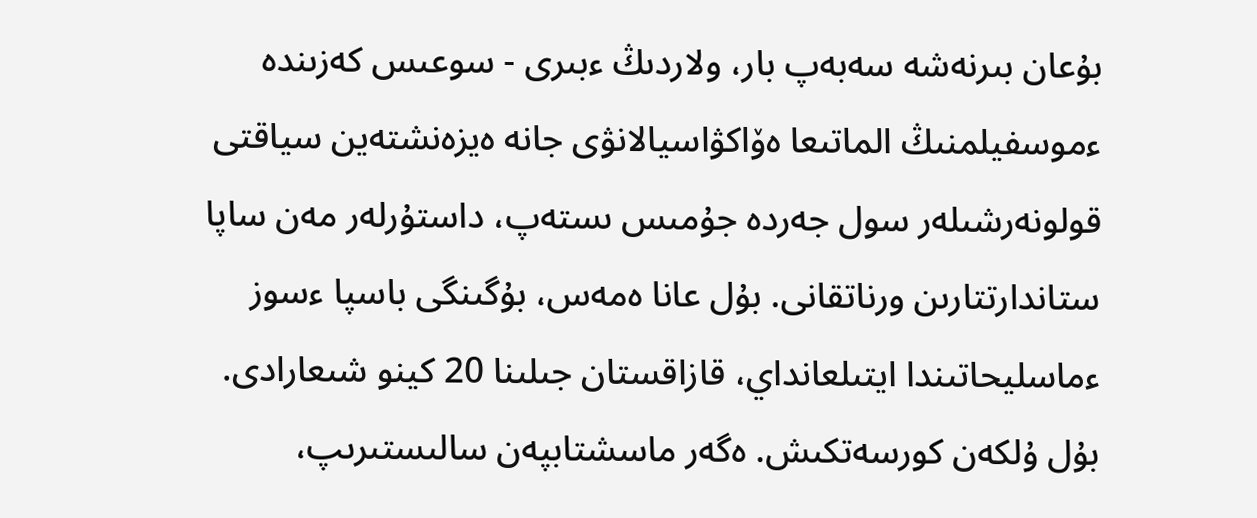بۇعان بىرنەشە سەبەپ بار، ولاردىڭ ءبىرى - سوعىس كەزىندە ءموسفيلمنىڭ الماتىعا ەۆاكۋاسيالانۋى جانە ەيزەنشتەين سياقتى قولونەرشىلەر سول جەردە جۇمىس ىستەپ، داستۇرلەر مەن ساپا ستاندارتتارىن ورناتقانى. بۇل عانا ەمەس، بۇگىنگى باسپا ءسوز ءماسليحاتىندا ايتىلعانداي، قازاقستان جىلىنا 20 كينو شىعارادى. بۇل ۇلكەن كورسەتكىش. ەگەر ماسشتابپەن سالىستىرىپ،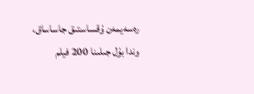رەسەيمەن ۇقساستىق جاساساق، وندا بۇل جىلىنا 200 فيلم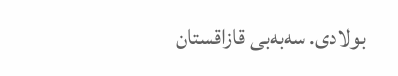بولادى. سەبەبى قازاقستان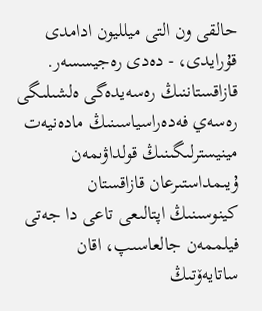حالقى ون التى ميلليون ادامدى قۇرايدى، - دەدى رەجيسسەر.
قازاقستاننىڭ رەسەيدەگى ەلشىلىگى رەسەي فەدەراسياسىنىڭ مادەنيەت مينيسترلىگىنىڭ قولداۋىمەن ۇيىمداستىرعان قازاقستان كينوسىنىڭ اپتالىعى تاعى دا جەتى فيلممەن جالعاسىپ، اقان ساتايەۆتىڭ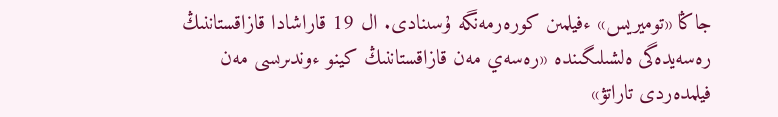جاڭا «توميريس» ءفيلمىن كورەرمەنگە ۇسىنادى. ال 19 قاراشادا قازاقستاننىڭ رەسەيدەگى ەلشىلىگىندە «رەسەي مەن قازاقستاننىڭ كينو ءوندىرىسى مەن فيلمدەردى تاراتۋ»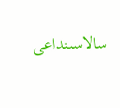سالاسىنداعى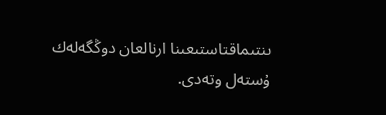ىنتىماقتاستىعىنا ارنالعان دوڭگەلەك ۇستەل وتەدى.